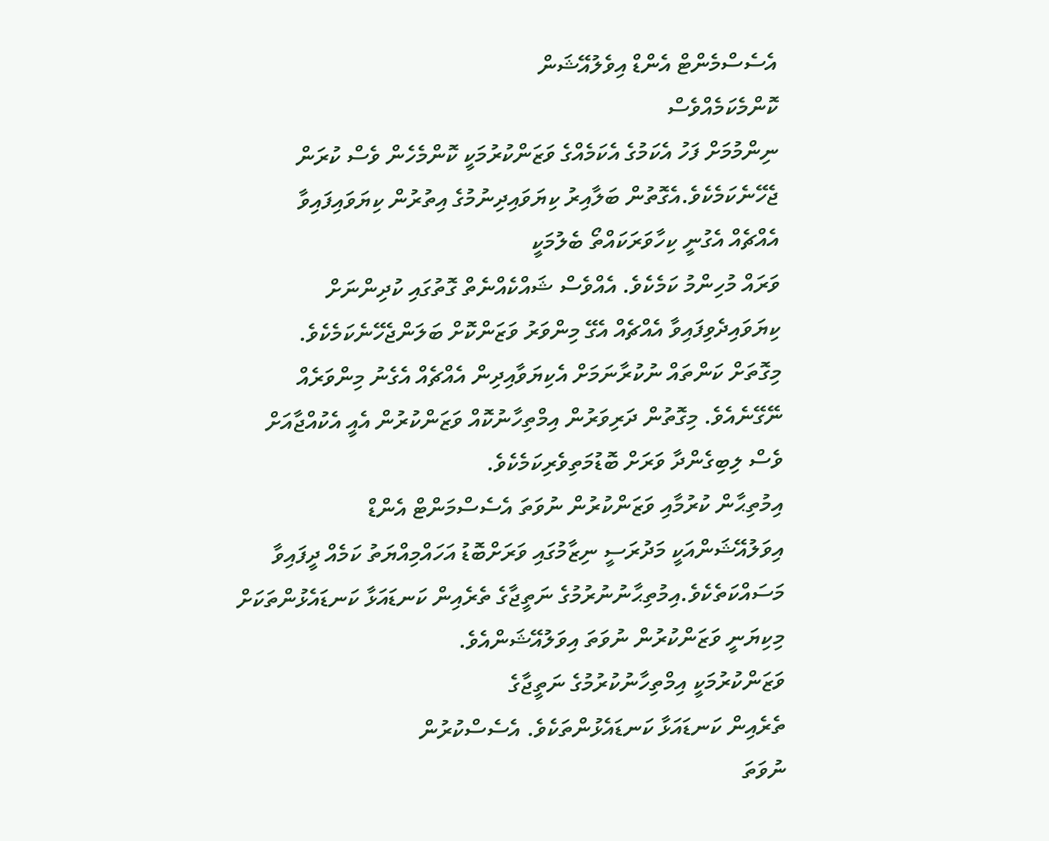އެސެސްމެންޓް އެންޑް އިވެލުއޭޝަން
ކޮންމެކަމެއްވެސް
ނިންމުމަށް ފަހު އެކަމުގެ އެކަމެއްގެ ވަޒަންކުރުމަކީ ކޮންމެހެން ވެސް ކުރަން
ޖެހޭނެކަމެކެވެ.އެގޮތުން ބަލާއިރު ކިޔަވައިދިނުމުގެ އިތުރުން ކިޔަވައިފައިވާ
އެއްޗެއް އެގުނީ ކިހާވަރަކައްތޯ ބެލުމަކީ
ވަރައް މުހިންމު ކަމެކެވެ. އެއްވެސް ޝައްކެއްނެތް ގޮތުގައި ކުދިންނަށް
ކިޔަވައިދެވިފައިވާ އެއްޗެއް އެގޭ މިންވަރު ވަޒަންކޮށް ބަލަންޖެހޭނެކަމެކެވެ.
މިގޮތަށް ކަންތައް ނުކުރާނަމަށް އެކިޔަވާއިދިން އެއްޗެއް އެގެނު މިންވަރެއް
ނޭގޭނެއެވެ. މިގޮތުން ދަރިވަރުން އިމްތިހާނުކޮއް ވަޒަންކުރުން އެއީ އެކުއްޖާއަށް
ވެސް ލިބިގެންދާ ވަރަށް ބޮޑުމަތިވެރިކަމެކެވެ.
އިމުތިޙާން ކުރުމާއި ވަޒަންކުރުން ނުވަތަ އެސެސްމަންޓް އެންޑް
އިވަލުއޭޝަންއަކީ މަދުރަސީ ނިޒާމުގައި ވަރަށްބޮޑު އަހައްމިއްޔަތު ކަމެއް ދީފައިވާ
މަސައްކަތެކެވެ.އިމުތިޙާނުނުރުމުގެ ނަތީޖާގެ ތެރެއިން ކަނޑައަޅާ ކަނޑައެޅުންތަކަށް
މިކިޔަނީ ވަޒަންކުރުން ނުވަތަ އިވަލުއޭޝަންއެވެ.
ވަޒަންކުރުމަކީ އިމްތިހާނުކުރުމުގެ ނަތީޖާގެ
ތެރެއިން ކަނޑައަޅާ ކަނޑައެޅުންތަކެވެ. އެސެސްކުރުން
ނުވަތަ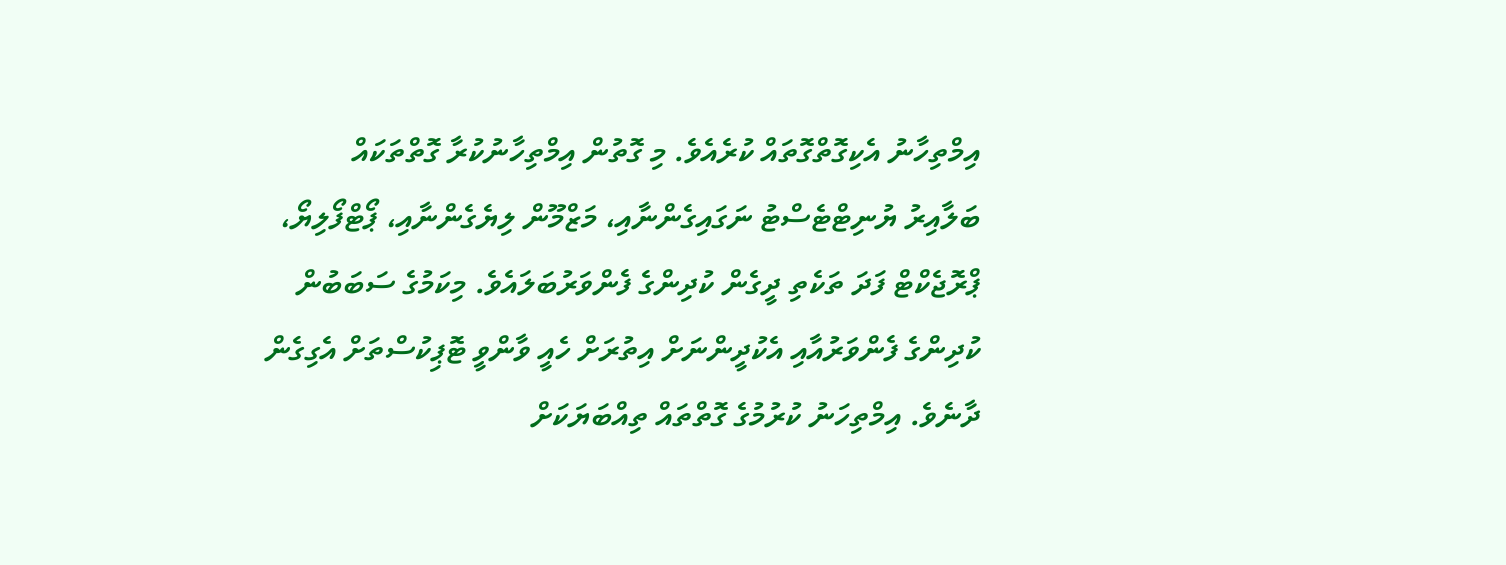އިމްތިހާނު އެކިގޮތްގޮތައް ކުރެއެވެ. މި ގޮތުން އިމްތިހާނުކުރާ ގޮތްތަކައް
ބަލާއިރު ޔުނިޓްޓެސްޓު ނަގައިގެންނާއި، މަޒްމޫން ލިޔެގެންނާއި، ޕޯޓްފޯލިޔޯ،
ޕްރޮޖެކްޓް ފަދަ ތަކެތި ދީގެން ކުދިންގެ ފެންވަރުބަލައެވެ. މިކަމުގެ ސަބަބުން
ކުދިންގެ ފެންވަރުއާއި އެކުދީންނަށް އިތުރަށް ހެއީ ވާންވީ ޓޮޕިކުސްތަށް އެގިގެން
ދާނެވެ. އިމްތިހަނު ކުރުމުގެ ގޮތްތައް ތިއްބަޔަކަށް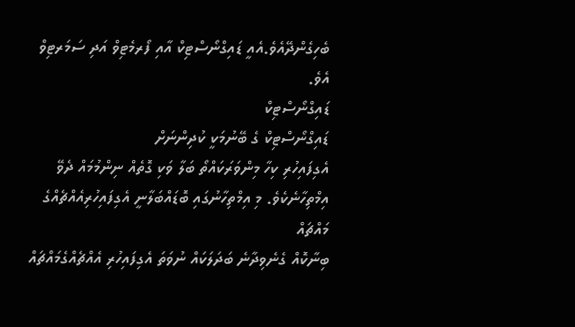ބެހިގެންދޭއެވެ.އެއީ ޑައިގްނޯސްޓިކް އާއި ފޯރމެޓިވް އަދި ސަމަރޓިވް
އެވެ.
ޑައިގްނޯސްޓިކް
ޑައިގްނޯސްޓިކް ގެ ބޭނުމަކީ ކުދިންނަށް
އެގިފައިހުރި ކިހާ މިންވަރަކައްތޯ ބަލާ ވަކި ގޮތެއް ނިންމުމައް ދެވޭ
އިމްތިހާނެކެވެ. މި އިމްތިހާނުގައި ބޮޑައްބަލާނީ އެގިފައިހުރިއެއްޗެއްގެ މައްޗައް
ބިނާކޮއް ގެނެވިދާނެ ބަދަލަކައް ނުވަތަ އެގިފައިހުރި އެއްޗެއްގެމައްޗައް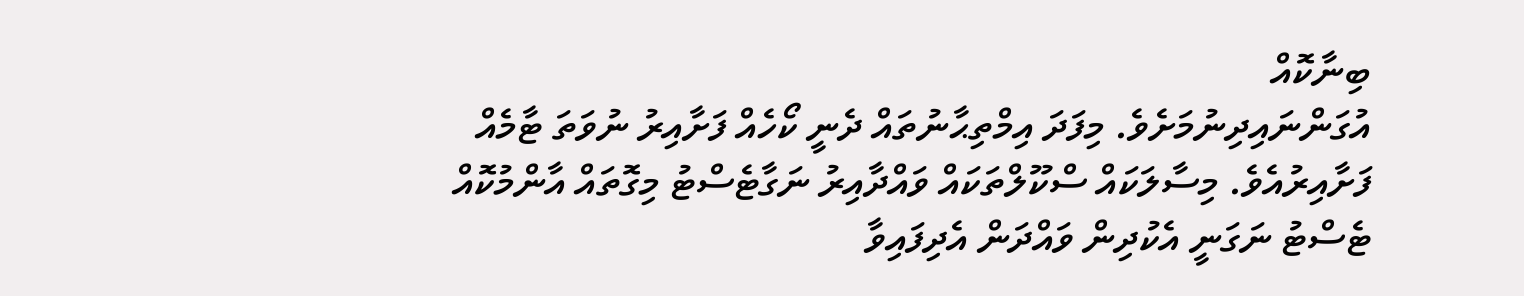ބިނާކޮއް
އުގަންނައިދިނުމަށެވެ. މިފަދަ އިމްތިޙާނުތައް ދެނީ ކޯހެއް ފަށާއިރު ނުވަތަ ޓާމެއް
ފަށާއިރުއެވެ. މިސާލަކައް ސްކޫލްތަކައް ވައްދާއިރު ނަގާޓެސްޓު މިގޮތައް އާންމުކޮއް
ޓެސްޓު ނަގަނީ އެކުދިން ވައްދަން އެދިފައިވާ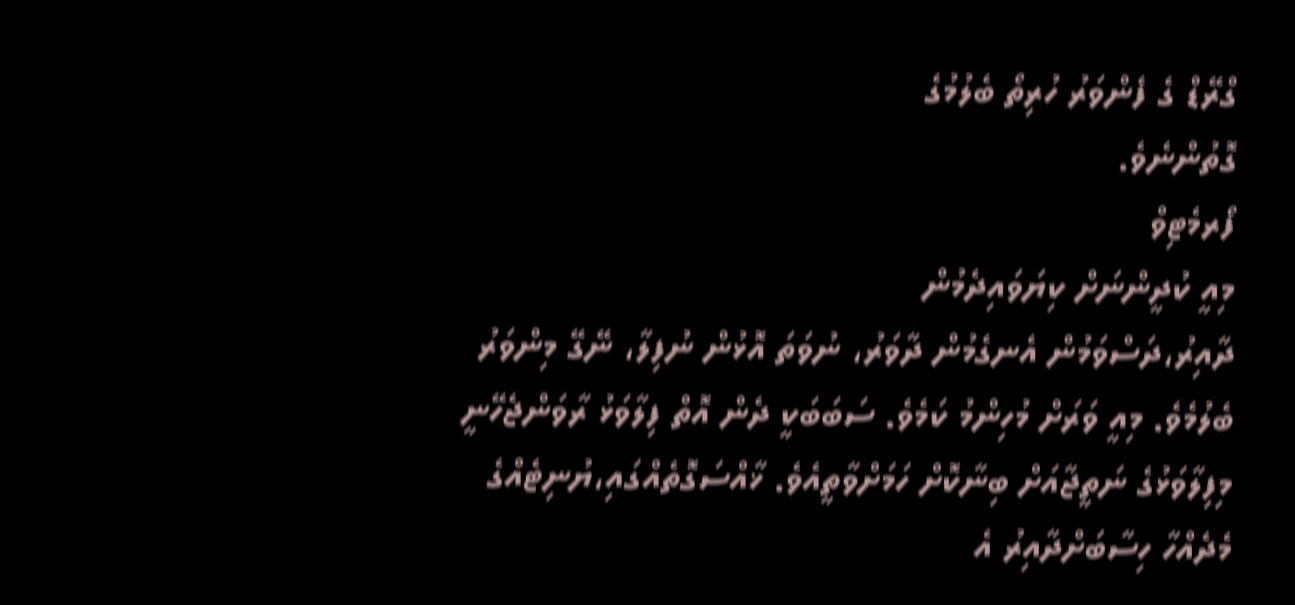ގްރޭޑް ގެ ފެންވަރު ހުރިތޯ ބެލުމުގެ
ގޮތުންނެވެ.
ފޯރމެޓިވް
މިއީ ކުދީންނަށް ކިޔަވައިދެމުން
ދާއިރު،ދަސްވަމުން އެނގެމުން ދާވަރު، ނުވަތަ އޮޅުން ނުފިލާ، ނޭގޭ މިންވަރު
ބެލުމެވެ. މިއީ ވަރަށް މުހިންމު ކަމެވެ. ސަބަބަކީ ދެން އޮތް ފިލާވަޅު ރާވަންޖެހޭނީ
މިފިލާވަޅުގެ ނަތީޖާއަށް ބިނާކޮށް ހަމަށްވާތީއެވެ. ޚާއްސަގޮތެއްގައި،ޔުނިޓެއްގެ
މެދެއްހާ ހިސާބަށްދާއިރު އެ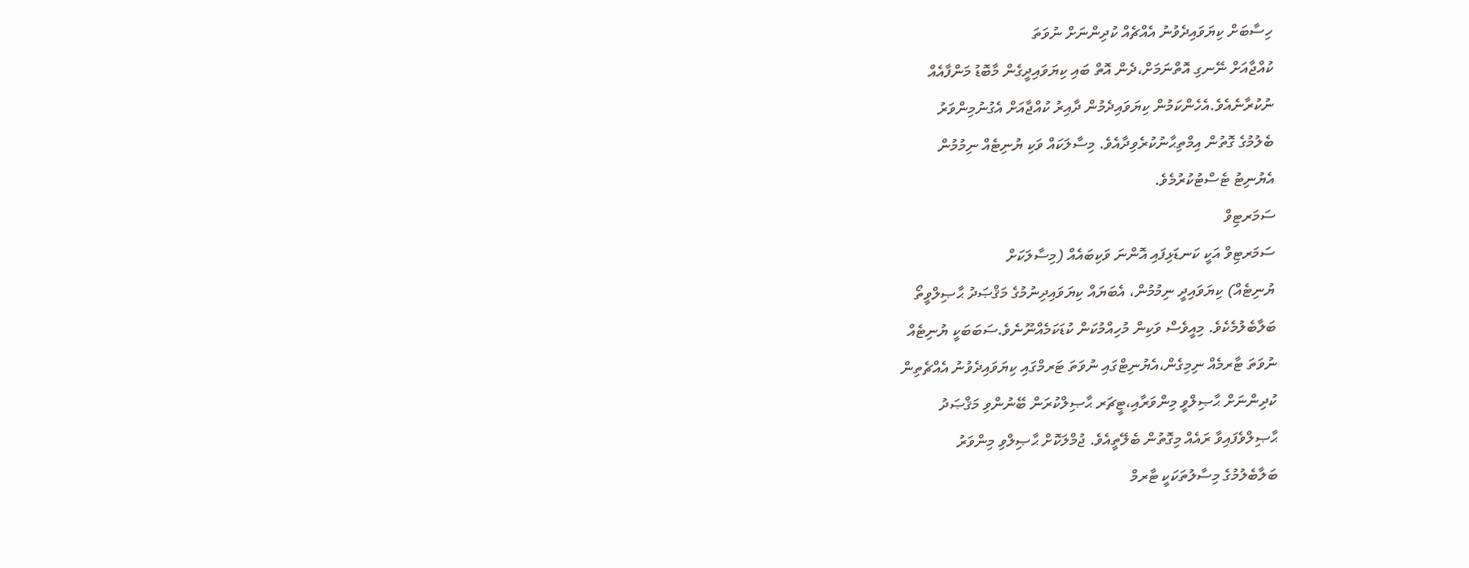ހިސާބަށް ކިޔަވައިދެވުނު އެއްޗެއް ކުދިންނަށް ނުވަތަ
ކުއްޖާއަށް ނޭނގި އޮތްނަމަށް،ދެން އޮތް ބައި ކިޔަވައިދީގެން މާބޮޑު މަންފާއެއް
ނުކުރާނެއެވެ.އެހެންކަމުން ކިޔަވައިދެމުން ދާއިރު ކުއްޖާއަށް އެގުނުމިންވަރު
ބެލުމުގެ ގޮތުން އިމްތިޙާނުކުރެވިދާއެވެ. މިސާލަކައް ވަކި ޔުނިޓެއް ނިމުމުން
އެޔުނިޓު ޓެސްޓުކުރުމެވެ.
ސަމަރޓިވް
ސަމަރޓިވް އަކީ ކަނޑަޅިފައި އޮންނަ ވަކިބައެއް (މިސާލަކަށް
ޔުނިޓެއް) ކިޔަވައިދީ ނިމުމުން، އެބަޔައް ކިޔަވައިދިނުމުގެ މަޤްޞަދު ޙާޞިލްވީތޯ
ބަލާބެލުމެކެވެ. މިއީވެސް ވަކިން މުހިއްމުކަން ކުޑަކަމެއްނޫނެވެ.ސަބަބަކީ ޔުނިޓެއް
ނުވަތަ ޓާރމެއް ނިމިގެން،އެޔުނިޓްގައި ނުވަތަ ޓަރމްގައި ކިޔަވައިދެވުނު އެއްޗެތިން
ކުދިންނަށް ޙާޞިލްވީ މިންވަރާއި،ޓީޗަރ ޙާޞިލްކުރަން ބޭނުންވި މަޤްޞަދު
ޙާޞިލްވެފައިވާ ރައެއް މިގޮތުން ބެލޭތީއެވެ. ޖުމްލަކޮށް ޙާޞިލްވި މިންވަރު
ބަލާބެލުމުގެ މިސާލުތަކަކީ ޓާރމް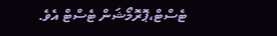ޓެސްޓް،ޕޮރޮމޯޝަން ޓެސްޓް އެވެ.